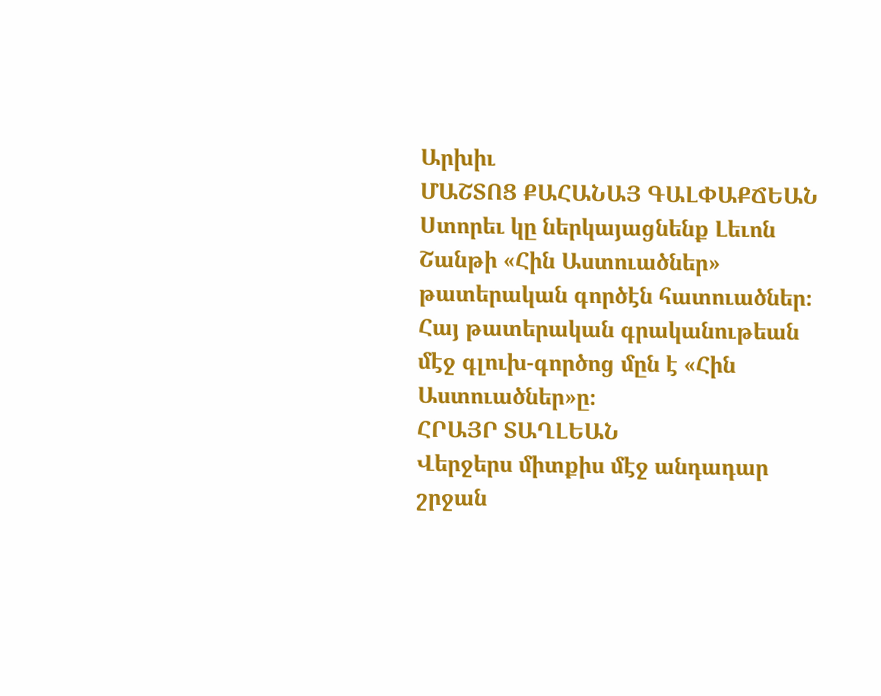Արխիւ
ՄԱՇՏՈՑ ՔԱՀԱՆԱՅ ԳԱԼՓԱՔՃԵԱՆ
Ստորեւ կը ներկայացնենք Լեւոն Շանթի «Հին Աստուածներ» թատերական գործէն հատուածներ։ Հայ թատերական գրականութեան մէջ գլուխ-գործոց մըն է «Հին Աստուածներ»ը։
ՀՐԱՅՐ ՏԱՂԼԵԱՆ
Վերջերս միտքիս մէջ անդադար շրջան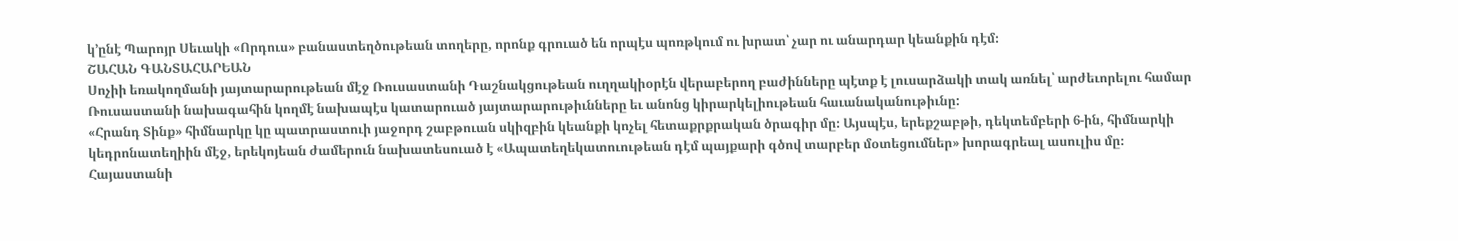կ՚ընէ Պարոյր Սեւակի «Որդուս» բանաստեղծութեան տողերը, որոնք գրուած են որպէս պոռթկում ու խրատ՝ չար ու անարդար կեանքին դէմ։
ՇԱՀԱՆ ԳԱՆՏԱՀԱՐԵԱՆ
Սոչիի եռակողմանի յայտարարութեան մէջ Ռուսաստանի Դաշնակցութեան ուղղակիօրէն վերաբերող բաժինները պէտք է լուսարձակի տակ առնել՝ արժեւորելու համար Ռուսաստանի նախագահին կողմէ նախապէս կատարուած յայտարարութիւնները եւ անոնց կիրարկելիութեան հաւանականութիւնը:
«Հրանդ Տինք» հիմնարկը կը պատրաստուի յաջորդ շաբթուան սկիզբին կեանքի կոչել հետաքրքրական ծրագիր մը։ Այսպէս, երեքշաբթի, դեկտեմբերի 6-ին, հիմնարկի կեդրոնատեղիին մէջ, երեկոյեան ժամերուն նախատեսուած է «Ապատեղեկատուութեան դէմ պայքարի գծով տարբեր մօտեցումներ» խորագրեալ ասուլիս մը։
Հայաստանի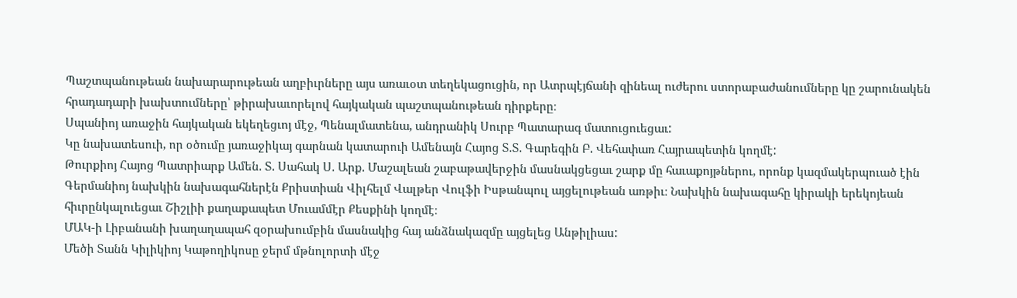Պաշտպանութեան նախարարութեան աղբիւրները այս առաւօտ տեղեկացուցին, որ Ատրպէյճանի զինեալ ուժերու ստորաբաժանումները կը շարունակեն հրադադարի խախտումները՝ թիրախաւորելով հայկական պաշտպանութեան դիրքերը։
Սպանիոյ առաջին հայկական եկեղեցւոյ մէջ, Պենալմատենա, անդրանիկ Սուրբ Պատարագ մատուցուեցաւ:
Կը նախատեսուի, որ օծումը յառաջիկայ գարնան կատարուի Ամենայն Հայոց Տ.Տ. Գարեգին Բ. Վեհափառ Հայրապետին կողմէ:
Թուրքիոյ Հայոց Պատրիարք Ամեն. Տ. Սահակ Ս. Արք. Մաշալեան շաբաթավերջին մասնակցեցաւ շարք մը հաւաքոյթներու, որոնք կազմակերպուած էին Գերմանիոյ նախկին նախագահներէն Քրիստիան Վիլհելմ Վալթեր Վուլֆի Իսթանպուլ այցելութեան առթիւ։ Նախկին նախագահը կիրակի երեկոյեան հիւրընկալուեցաւ Շիշլիի քաղաքապետ Մուամմէր Քեսքինի կողմէ։
ՄԱԿ-ի Լիբանանի խաղաղապահ զօրախումբին մասնակից հայ անձնակազմը այցելեց Անթիլիաս:
Մեծի Տանն Կիլիկիոյ Կաթողիկոսը ջերմ մթնոլորտի մէջ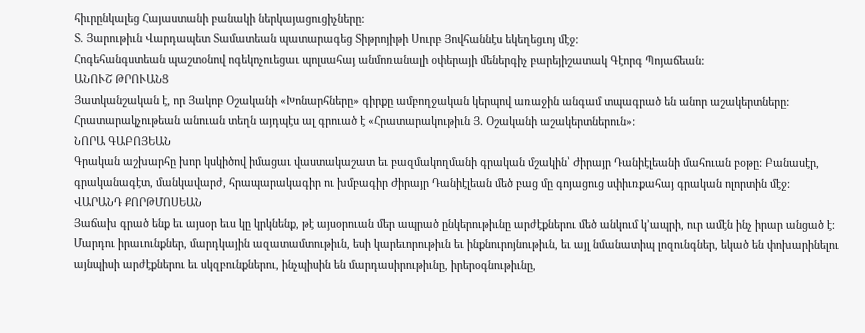հիւրընկալեց Հայաստանի բանակի ներկայացուցիչները:
Տ. Յարութիւն Վարդապետ Տամատեան պատարագեց Տիթրոյիթի Սուրբ Յովհաննէս եկեղեցւոյ մէջ:
Հոգեհանգստեան պաշտօնով ոգեկոչուեցաւ պոլսահայ անմոռանալի օփերայի մեներգիչ բարեյիշատակ Գէորգ Պոյաճեան:
ԱՆՈՒՇ ԹՐՈՒԱՆՑ
Յատկանշական է, որ Յակոբ Օշականի «Խոնարհները» գիրքը ամբողջական կերպով առաջին անգամ տպագրած են անոր աշակերտները: Հրատարակչութեան անուան տեղն այդպէս ալ գրուած է «Հրատարակութիւն Յ. Օշականի աշակերտներուն»:
ՆՈՐԱ ԳԱԲՈՅԵԱՆ
Գրական աշխարհը խոր կսկիծով իմացաւ վաստակաշատ եւ բազմակողմանի գրական մշակին՝ Ժիրայր Դանիէլեանի մահուան բօթը: Բանասէր, գրականագէտ, մանկավարժ, հրապարակագիր ու խմբագիր Ժիրայր Դանիէլեան մեծ բաց մը գոյացուց սփիւռքահայ գրական ոլորտին մէջ:
ՎԱՐԱՆԴ ՔՈՐԹՄՈՍԵԱՆ
Յաճախ գրած ենք եւ այսօր եւս կը կրկնենք, թէ այսօրուան մեր ապրած ընկերութիւնը արժէքներու մեծ անկում կ՚ապրի, ուր ամէն ինչ իրար անցած է:
Մարդու իրաւունքներ, մարդկային ազատամտութիւն, եսի կարեւորութիւն եւ ինքնուրոյնութիւն, եւ այլ նմանատիպ լոզունգներ, եկած են փոխարինելու այնպիսի արժէքներու եւ սկզբունքներու, ինչպիսին են մարդասիրութիւնը, իրերօգնութիւնը,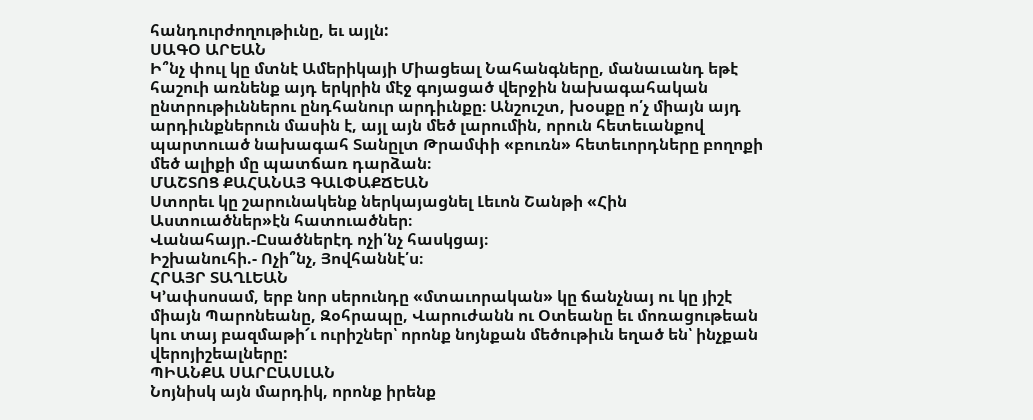հանդուրժողութիւնը, եւ այլն:
ՍԱԳՕ ԱՐԵԱՆ
Ի՞նչ փուլ կը մտնէ Ամերիկայի Միացեալ Նահանգները, մանաւանդ եթէ հաշուի առնենք այդ երկրին մէջ գոյացած վերջին նախագահական ընտրութիւններու ընդհանուր արդիւնքը։ Անշուշտ, խօսքը ո՛չ միայն այդ արդիւնքներուն մասին է, այլ այն մեծ լարումին, որուն հետեւանքով պարտուած նախագահ Տանըլտ Թրամփի «բուռն» հետեւորդները բողոքի մեծ ալիքի մը պատճառ դարձան։
ՄԱՇՏՈՑ ՔԱՀԱՆԱՅ ԳԱԼՓԱՔՃԵԱՆ
Ստորեւ կը շարունակենք ներկայացնել Լեւոն Շանթի «Հին Աստուածներ»էն հատուածներ։
Վանահայր.-Ըսածներէդ ոչի՛նչ հասկցայ։
Իշխանուհի.- Ոչի՞նչ, Յովհաննէ՛ս։
ՀՐԱՅՐ ՏԱՂԼԵԱՆ
Կ՚ափսոսամ, երբ նոր սերունդը «մտաւորական» կը ճանչնայ ու կը յիշէ միայն Պարոնեանը, Զօհրապը, Վարուժանն ու Օտեանը եւ մոռացութեան կու տայ բազմաթի՜ւ ուրիշներ՝ որոնք նոյնքան մեծութիւն եղած են՝ ինչքան վերոյիշեալները:
ՊԻԱՆՔԱ ՍԱՐԸԱՍԼԱՆ
Նոյնիսկ այն մարդիկ, որոնք իրենք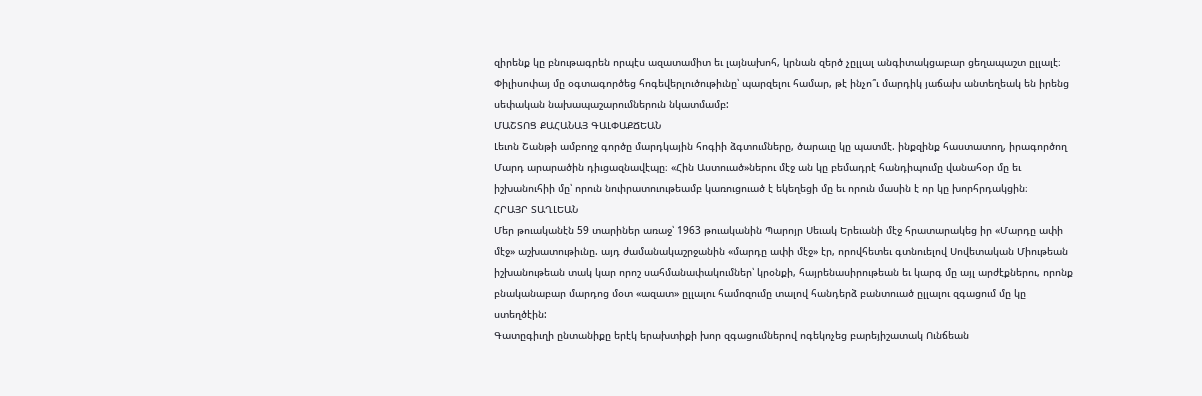զիրենք կը բնութագրեն որպէս ազատամիտ եւ լայնախոհ, կրնան զերծ չըլլալ անգիտակցաբար ցեղապաշտ ըլլալէ։
Փիլիսոփայ մը օգտագործեց հոգեվերլուծութիւնը՝ պարզելու համար, թէ ինչո՞ւ մարդիկ յաճախ անտեղեակ են իրենց սեփական նախապաշարումներուն նկատմամբ:
ՄԱՇՏՈՑ ՔԱՀԱՆԱՅ ԳԱԼՓԱՔՃԵԱՆ
Լեւոն Շանթի ամբողջ գործը մարդկային հոգիի ձգտումները, ծարաւը կը պատմէ. ինքզինք հաստատող, իրագործող Մարդ արարածին դիւցազնավէպը։ «Հին Աստուած»ներու մէջ ան կը բեմադրէ հանդիպումը վանահօր մը եւ իշխանուհիի մը՝ որուն նուիրատուութեամբ կառուցուած է եկեղեցի մը եւ որուն մասին է որ կը խորհրդակցին։
ՀՐԱՅՐ ՏԱՂԼԵԱՆ
Մեր թուականէն 59 տարիներ առաջ՝ 1963 թուականին Պարոյր Սեւակ Երեւանի մէջ հրատարակեց իր «Մարդը ափի մէջ» աշխատութիւնը. այդ ժամանակաշրջանին «մարդը ափի մէջ» էր, որովհետեւ գտնուելով Սովետական Միութեան իշխանութեան տակ կար որոշ սահմանափակումներ՝ կրօնքի, հայրենասիրութեան եւ կարգ մը այլ արժէքներու, որոնք բնականաբար մարդոց մօտ «ազատ» ըլլալու համոզումը տալով հանդերձ բանտուած ըլլալու զգացում մը կը ստեղծէին:
Գատըգիւղի ընտանիքը երէկ երախտիքի խոր զգացումներով ոգեկոչեց բարեյիշատակ Ունճեան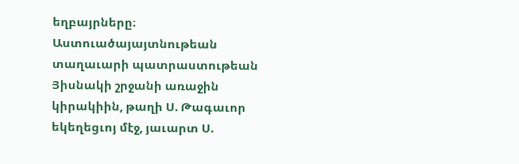եղբայրները։ Աստուածայայտնութեան տաղաւարի պատրաստութեան Յիսնակի շրջանի առաջին կիրակիին, թաղի Ս. Թագաւոր եկեղեցւոյ մէջ, յաւարտ Ս.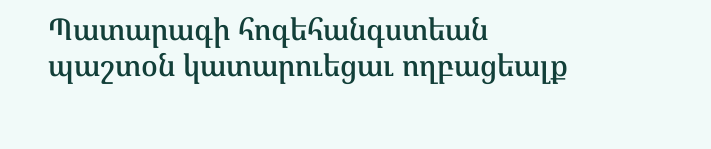Պատարագի հոգեհանգստեան պաշտօն կատարուեցաւ ողբացեալք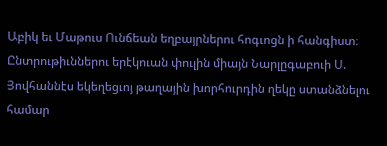Աբիկ եւ Մաթուս Ունճեան եղբայրներու հոգւոցն ի հանգիստ։
Ընտրութիւններու երէկուան փուլին միայն Նարլըգաբուի Ս. Յովհաննէս եկեղեցւոյ թաղային խորհուրդին ղեկը ստանձնելու համար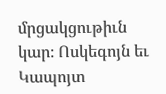մրցակցութիւն կար։ Ոսկեգոյն եւ Կապոյտ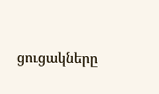ցուցակները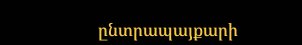ընտրապայքարի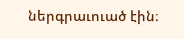ներգրաւուած էին։